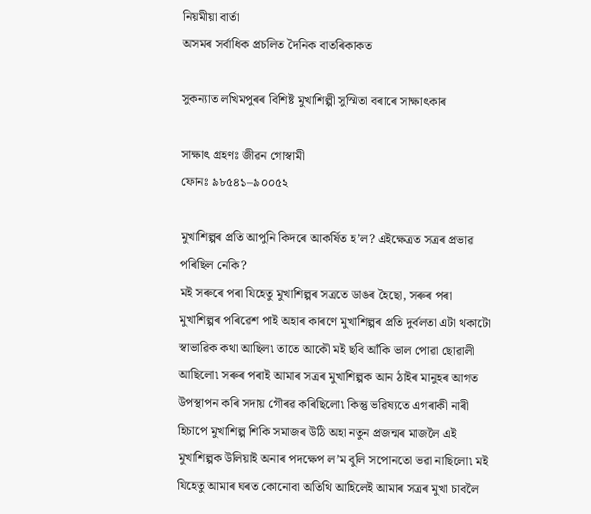নিয়মীয়া বাৰ্তা
অসমৰ সৰ্বাধিক প্ৰচলিত দৈনিক বাতৰিকাকত

সুকন্যাত লখিমপুৰৰ বিশিষ্ট মুখাশিল্পী সুস্মিতা বৰাৰে সাক্ষাৎকাৰ

সাক্ষাৎ গ্রহণঃ জীৱন গোস্বামী
ফোনঃ ৯৮৫৪১–৯০০৫২

মুখাশিল্পৰ প্রতি আপুনি কিদৰে আকর্ষিত হ’ল? এইক্ষেত্রত সত্রৰ প্রভাৱ পৰিছিল নেকি?
মই সৰুৰে পৰা যিহেতু মুখাশিল্পৰ সত্রতে ডাঙৰ হৈছো, সৰুৰ পৰা মুখাশিল্পৰ পৰিৱেশ পাই অহাৰ কাৰণে মুখাশিল্পৰ প্রতি দুর্বলতা এটা থকাটো স্বাভাৱিক কথা আছিল৷ তাতে আকৌ মই ছবি আঁকি ভাল পোৱা ছোৱালী আছিলো৷ সৰুৰ পৰাই আমাৰ সত্রৰ মুখাশিল্পক আন ঠাইৰ মানুহৰ আগত উপস্থাপন কৰি সদায় গৌৰৱ কৰিছিলো৷ কিন্তু ভৱিষ্যতে এগৰাকী নাৰী হিচাপে মুখাশিল্প শিকি সমাজৰ উঠি অহা নতুন প্রজন্মৰ মাজলৈ এই মুখাশিল্পক উলিয়াই অনাৰ পদক্ষেপ ল’ম বুলি সপোনতো ভৱা নাছিলো৷ মই যিহেতু আমাৰ ঘৰত কোনোবা অতিথি আহিলেই আমাৰ সত্রৰ মুখা চাবলৈ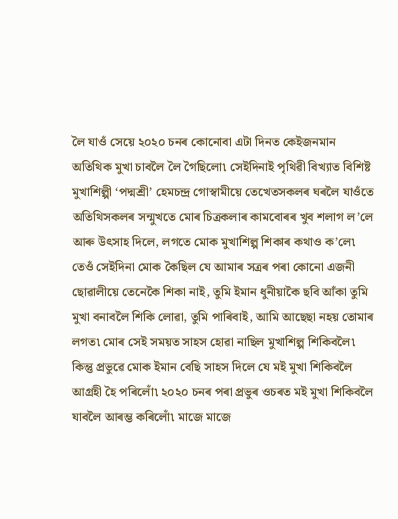লৈ যাওঁ সেয়ে ২০২০ চনৰ কোনোবা এটা দিনত কেইজনমান অতিথিক মুখা চাবলৈ লৈ গৈছিলো৷ সেইদিনাই পৃথিৱী বিখ্যাত বিশিষ্ট মুখাশিল্পী ‘পদ্মশ্রী’ হেমচন্দ্র গোস্বামীয়ে তেখেতসকলৰ ঘৰলৈ যাওঁতে অতিথিসকলৰ সন্মুখতে মোৰ চিত্রকলাৰ কামবোৰৰ খুব শলাগ ল’লে আৰু উৎসাহ দিলে, লগতে মোক মুখাশিল্প শিকাৰ কথাও ক’লে৷ তেওঁ সেইদিনা মোক কৈছিল যে আমাৰ সত্রৰ পৰা কোনো এজনী ছোৱালীয়ে তেনেকৈ শিকা নাই, তুমি ইমান ধুনীয়াকৈ ছবি আঁকা তুমি মুখা বনাবলৈ শিকি লোৱা, তুমি পাৰিবাই, আমি আছেছা নহয় তোমাৰ লগত৷ মোৰ সেই সময়ত সাহস হোৱা নাছিল মুখাশিল্প শিকিবলৈ৷ কিন্তু প্রভুৱে মোক ইমান বেছি সাহস দিলে যে মই মুখা শিকিবলৈ আগ্রহী হৈ পৰিলোঁ৷ ২০২০ চনৰ পৰা প্রভুৰ ওচৰত মই মুখা শিকিবলৈ যাবলৈ আৰম্ভ কৰিলোঁ৷ মাজে মাজে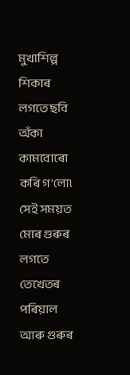মুখাশিল্প শিকাৰ লগতে ছবি অঁকা কামবোৰো কৰি গ’লো৷ সেই সময়ত মোৰ গুৰুৰ লগতে তেখেতৰ পৰিয়াল আৰু গুৰুৰ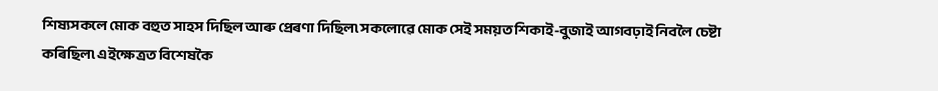শিষ্যসকলে মোক বহুত সাহস দিছিল আৰু প্রেৰণা দিছিল৷ সকলোৱে মোক সেই সময়ত শিকাই-বুজাই আগবঢ়াই নিবলৈ চেষ্টা কৰিছিল৷ এইক্ষেত্রত বিশেষকৈ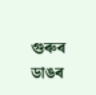গুৰুৰ ডাঙৰ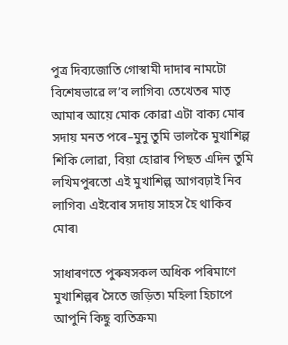পুত্র দিব্যজোতি গোস্বামী দাদাৰ নামটো বিশেষভাৱে ল’ব লাগিব৷ তেখেতৰ মাতৃ আমাৰ আয়ে মোক কোৱা এটা বাক্য মোৰ সদায় মনত পৰে–মুনু তুমি ভালকৈ মুখাশিল্প শিকি লোৱা, বিয়া হোৱাৰ পিছত এদিন তুমি লখিমপুৰতো এই মুখাশিল্প আগবঢ়াই নিব লাগিব৷ এইবোৰ সদায় সাহস হৈ থাকিব মোৰ৷

সাধাৰণতে পুৰুষসকল অধিক পৰিমাণে মুখাশিল্পৰ সৈতে জড়িত৷ মহিলা হিচাপে আপুনি কিছু ব্যতিক্রম৷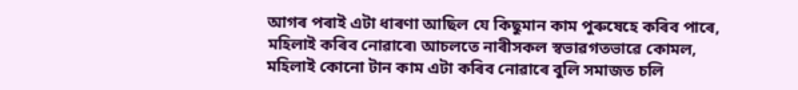আগৰ পৰাই এটা ধাৰণা আছিল যে কিছুমান কাম পুৰুষেহে কৰিব পাৰে, মহিলাই কৰিব নোৱাৰে৷ আচলতে নাৰীসকল স্বভাৱগতভাৱে কোমল, মহিলাই কোনো টান কাম এটা কৰিব নোৱাৰে বুলি সমাজত চলি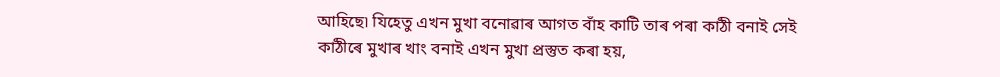আহিছে৷ যিহেতু এখন মুখা বনোৱাৰ আগত বাঁহ কাটি তাৰ পৰা কাঠী বনাই সেই কাঠীৰে মুখাৰ খাং বনাই এখন মুখা প্রস্তুত কৰা হয়,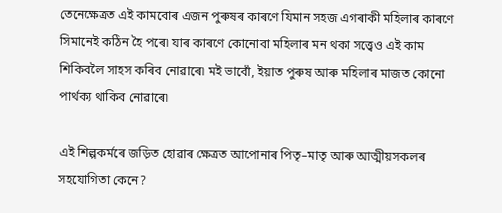তেনেক্ষেত্রত এই কামবোৰ এজন পুৰুষৰ কাৰণে যিমান সহজ এগৰাকী মহিলাৰ কাৰণে সিমানেই কঠিন হৈ পৰে৷ যাৰ কাৰণে কোনোবা মহিলাৰ মন থকা সত্ত্বেও এই কাম শিকিবলৈ সাহস কৰিব নোৱাৰে৷ মই ভাবোঁ, ইয়াত পুৰুষ আৰু মহিলাৰ মাজত কোনো পার্থক্য থাকিব নোৱাৰে৷

এই শিল্পকর্মৰে জড়িত হোৱাৰ ক্ষেত্রত আপোনাৰ পিতৃ–মাতৃ আৰু আত্মীয়সকলৰ সহযোগিতা কেনে?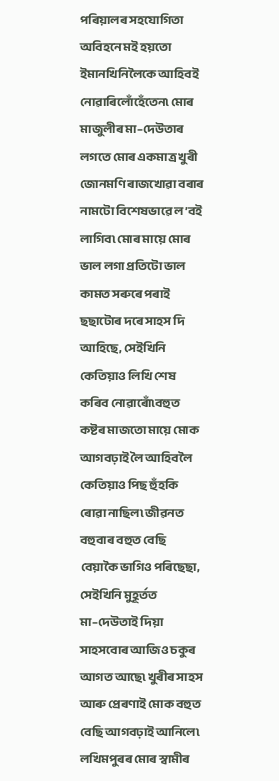পৰিয়ালৰ সহযোগিতা অবিহনে মই হয়তো ইমানখিনিলৈকে আহিবই নোৱাৰিলোঁহেঁতেন৷ মোৰ মাজুলীৰ মা–দেউতাৰ লগতে মোৰ একমাত্র খুৰী জোনমণি ৰাজখোৱা বৰাৰ নামটো বিশেষভাৱে ল’বই লাগিব৷ মোৰ মায়ে মোৰ ভাল লগা প্রতিটো ভাল কামত সৰুৰে পৰাই ছছাটোৰ দৰে সাহস দি আহিছে, সেইখিনি কেতিয়াও লিখি শেষ কৰিব নোৱাৰোঁ৷বহুত কষ্টৰ মাজতো মায়ে মোক আগবঢ়াই লৈ আহিবলৈ কেতিয়াও পিছ হুঁহকি ৰোৱা নাছিল৷ জীৱনত বহুবাৰ বহুত বেছি বেয়াকৈ ভাগিও পৰিছেছা, সেইখিনি মুহূর্তত মা–দেউতাই দিয়া সাহসবোৰ আজিও চকুৰ আগত আছে৷ খুৰীৰ সাহস আৰু প্রেৰণাই মোক বহুত বেছি আগবঢ়াই আনিলে৷ লখিমপুৰৰ মোৰ স্বামীৰ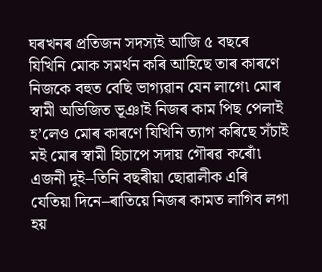ঘৰখনৰ প্রতিজন সদস্যই আজি ৫ বছৰে যিখিনি মোক সমর্থন কৰি আহিছে তাৰ কাৰণে নিজকে বহুত বেছি ভাগ্যৱান যেন লাগে৷ মোৰ স্বামী অভিজিত ভূঞাই নিজৰ কাম পিছ পেলাই হ’লেও মোৰ কাৰণে যিখিনি ত্যাগ কৰিছে সঁচাই মই মোৰ স্বামী হিচাপে সদায় গৌৰৱ কৰোঁ৷ এজনী দুই–তিনি বছৰীয়া ছোৱালীক এৰি যেতিয়া দিনে–ৰাতিয়ে নিজৰ কামত লাগিব লগা হয়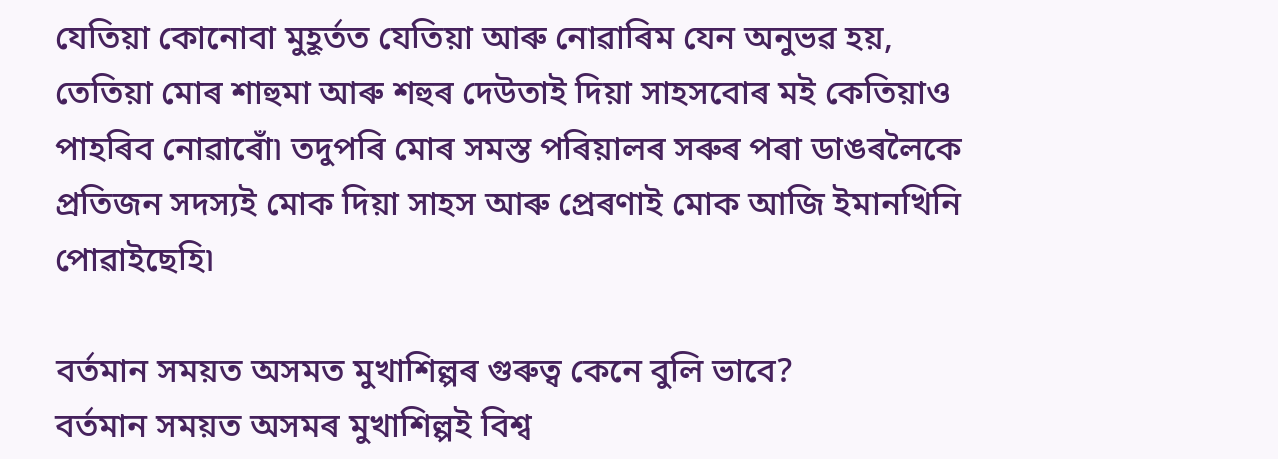যেতিয়া কোনোবা মুহূর্তত যেতিয়া আৰু নোৱাৰিম যেন অনুভৱ হয়, তেতিয়া মোৰ শাহুমা আৰু শহুৰ দেউতাই দিয়া সাহসবোৰ মই কেতিয়াও পাহৰিব নোৱাৰোঁ৷ তদুপৰি মোৰ সমস্ত পৰিয়ালৰ সৰুৰ পৰা ডাঙৰলৈকে প্রতিজন সদস্যই মোক দিয়া সাহস আৰু প্রেৰণাই মোক আজি ইমানখিনি পোৱাইছেহি৷

বর্তমান সময়ত অসমত মুখাশিল্পৰ গুৰুত্ব কেনে বুলি ভাবে?
বর্তমান সময়ত অসমৰ মুখাশিল্পই বিশ্ব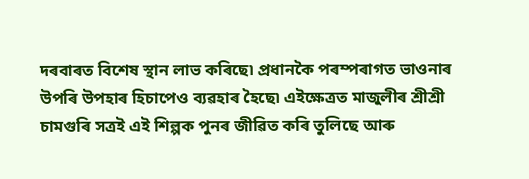দৰবাৰত বিশেষ স্থান লাভ কৰিছে৷ প্রধানকৈ পৰম্পৰাগত ভাওনাৰ উপৰি উপহাৰ হিচাপেও ব্যৱহাৰ হৈছে৷ এইক্ষেত্রত মাজুলীৰ শ্রীশ্রী চামগুৰি সত্রই এই শিল্পক পুনৰ জীৱিত কৰি তুলিছে আৰু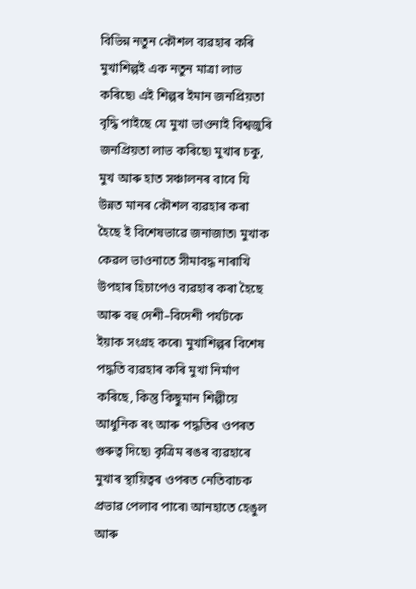বিভিন্ন নতুন কৌশল ব্যৱহাৰ কৰি মুখাশিল্পই এক নতুন মাত্রা লাভ কৰিছে৷ এই শিল্পৰ ইমান জনপ্রিয়তা বৃদ্ধি পাইছে যে মুখা ভাওনাই বিশ্বজুৰি জনপ্রিয়তা লাভ কৰিছে৷ মুখাৰ চকু, মুখ আৰু হাত সঞ্চালনৰ বাবে যি উন্নত মানৰ কৌশল ব্যৱহাৰ কৰা হৈছে ই বিশেষভাৱে জনাজাত৷ মুখাক কেৱল ভাওনাতে সীমাবদ্ধ নাৰাখি উপহাৰ হিচাপেও ব্যৱহাৰ কৰা হৈছে আৰু বহু দেশী–বিদেশী পর্যটকে ইয়াক সংগ্রহ কৰে৷ মুখাশিল্পৰ বিশেষ পদ্ধতি ব্যৱহাৰ কৰি মুখা নির্মাণ কৰিছে, কিন্তু কিছুমান শিল্পীয়ে আধুনিক ৰং আৰু পদ্ধতিৰ ওপৰত গুৰুত্ব দিছে৷ কৃত্রিম ৰঙৰ ব্যৱহাৰে মুখাৰ স্থায়িত্বৰ ওপৰত নেতিবাচক প্রভাৱ পেলাব পাৰে৷ আনহাতে হেঙুল আৰু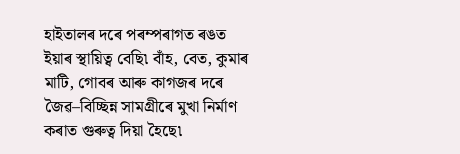হাইতালৰ দৰে পৰম্পৰাগত ৰঙত ইয়াৰ স্থায়িত্ব বেছি৷ বাঁহ, বেত, কুমাৰ মাটি, গোবৰ আৰু কাগজৰ দৰে জৈৱ–বিচ্ছিন্ন সামগ্রীৰে মুখা নির্মাণ কৰাত গুৰুত্ব দিয়া হৈছে৷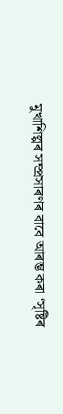মুখাশিল্পৰ সম্প্রসাৰণৰ বাবে আৰম্ভ কৰা ‘সৃষ্টিৰ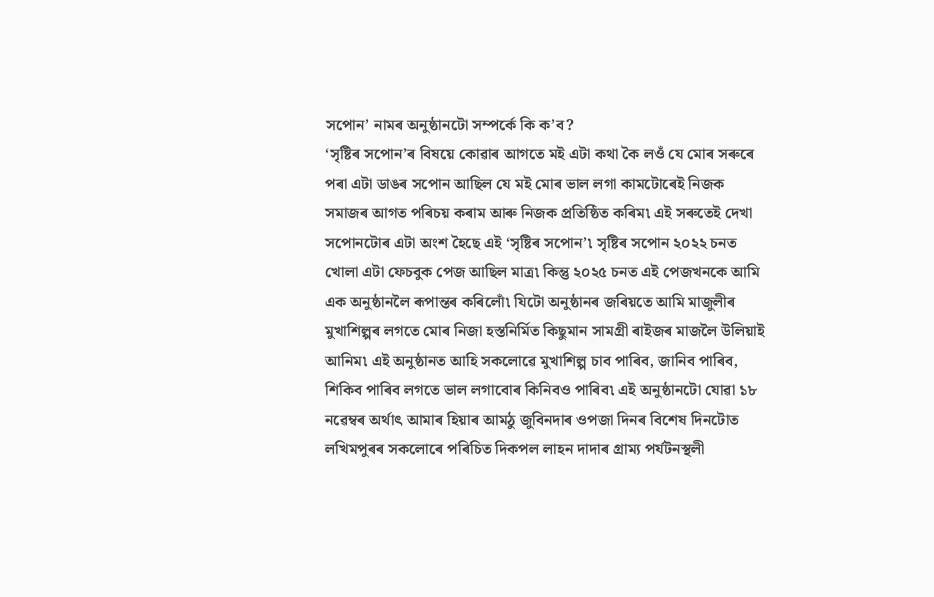সপোন’ নামৰ অনুষ্ঠানটো সম্পর্কে কি ক’ব?
‘সৃষ্টিৰ সপোন’ৰ বিষয়ে কোৱাৰ আগতে মই এটা কথা কৈ লওঁ যে মোৰ সৰুৰে পৰা এটা ডাঙৰ সপোন আছিল যে মই মোৰ ভাল লগা কামটোৰেই নিজক সমাজৰ আগত পৰিচয় কৰাম আৰু নিজক প্রতিষ্ঠিত কৰিম৷ এই সৰুতেই দেখা সপোনটোৰ এটা অংশ হৈছে এই ‘সৃষ্টিৰ সপোন’৷ সৃষ্টিৰ সপোন ২০২২ চনত খোলা এটা ফেচবুক পেজ আছিল মাত্র৷ কিন্তু ২০২৫ চনত এই পেজখনকে আমি এক অনুষ্ঠানলৈ ৰূপান্তৰ কৰিলোঁ৷ যিটো অনুষ্ঠানৰ জৰিয়তে আমি মাজুলীৰ মুখাশিল্পৰ লগতে মোৰ নিজা হস্তনির্মিত কিছুমান সামগ্রী ৰাইজৰ মাজলৈ উলিয়াই আনিম৷ এই অনুষ্ঠানত আহি সকলোৱে মুখাশিল্প চাব পাৰিব, জানিব পাৰিব, শিকিব পাৰিব লগতে ভাল লগাবোৰ কিনিবও পাৰিব৷ এই অনুষ্ঠানটো যোৱা ১৮ নৱেম্বৰ অর্থাৎ আমাৰ হিয়াৰ আমঠু জুবিনদাৰ ওপজা দিনৰ বিশেষ দিনটোত লখিমপুৰৰ সকলোৰে পৰিচিত দিকপল লাহন দাদাৰ গ্রাম্য পর্যটনস্থলী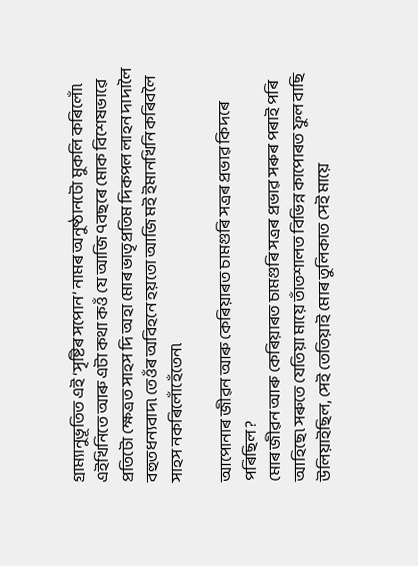গ্রাম্যানুভূতিত এই ‘সৃষ্টিৰ সপোন’ নামৰ অনুষ্ঠানটো মুকলি কৰিলোঁ৷ এইখিনিতে আৰু এটা কথা কওঁ যে আজি ৭বছৰে মোক বিশেষভাৱে প্রতিটো ক্ষেত্রত সাহস দি অহা মোৰ ভাতৃপ্রতিম দিকপল লাহন দাদালৈ বহুতধন্যবাদ৷ তেওঁৰ অবিহনে হয়তো আজি মই ইমানখিনি কৰিবলৈ সাহস নকৰিলোঁহেঁতেন৷

আপোনাৰ জীৱন আৰু কেৰিয়াৰত চামগুৰি সত্রৰ প্রভাৱ কিদৰে পৰিছিল?
মোৰ জীৱন আৰু কেৰিয়াৰত চামগুৰি সত্রৰ প্রভাৱ সৰুৰ পৰাই পৰি আহিছে৷ সৰুতে যেতিয়া মায়ে তাঁতশালত বিভিন্ন কাপোৰত ফুল বাছি উলিয়াইছিল, সেই তেতিয়াই মোৰ তুলিকাত সেই মায়ে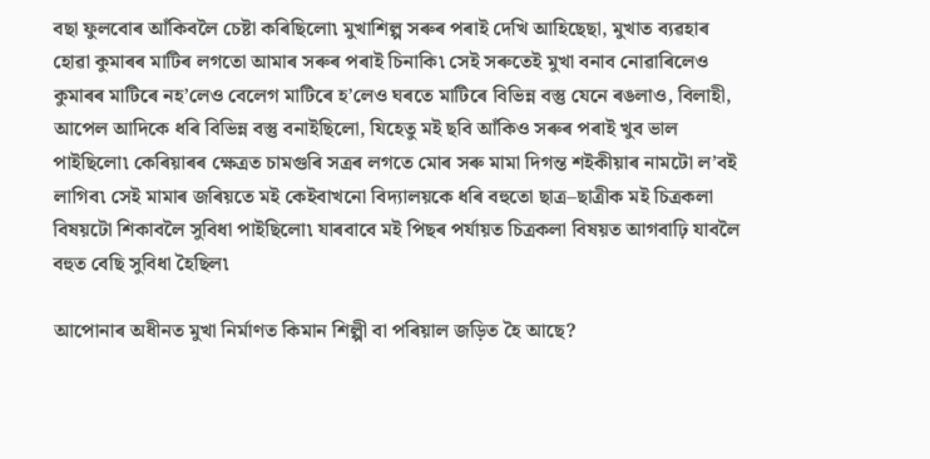বছা ফুলবোৰ আঁকিবলৈ চেষ্টা কৰিছিলো৷ মুখাশিল্প সৰুৰ পৰাই দেখি আহিছেছা, মুখাত ব্যৱহাৰ হোৱা কুমাৰৰ মাটিৰ লগতো আমাৰ সৰুৰ পৰাই চিনাকি৷ সেই সৰুতেই মুখা বনাব নোৱাৰিলেও কুমাৰৰ মাটিৰে নহ’লেও বেলেগ মাটিৰে হ’লেও ঘৰতে মাটিৰে বিভিন্ন বস্তু যেনে ৰঙলাও, বিলাহী, আপেল আদিকে ধৰি বিভিন্ন বস্তু বনাইছিলো, যিহেতু মই ছবি আঁকিও সৰুৰ পৰাই খুব ভাল পাইছিলো৷ কেৰিয়াৰৰ ক্ষেত্রত চামগুৰি সত্রৰ লগতে মোৰ সৰু মামা দিগন্ত শইকীয়াৰ নামটো ল’বই লাগিব৷ সেই মামাৰ জৰিয়তে মই কেইবাখনো বিদ্যালয়কে ধৰি বহুতো ছাত্র–ছাত্রীক মই চিত্রকলা বিষয়টো শিকাবলৈ সুবিধা পাইছিলো৷ যাৰবাবে মই পিছৰ পর্যায়ত চিত্রকলা বিষয়ত আগবাঢ়ি যাবলৈ বহুত বেছি সুবিধা হৈছিল৷

আপোনাৰ অধীনত মুখা নির্মাণত কিমান শিল্পী বা পৰিয়াল জড়িত হৈ আছে?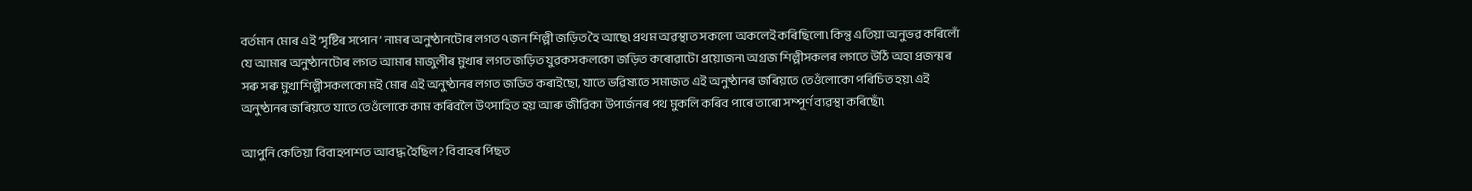বর্তমান মোৰ এই ‘সৃষ্টিৰ সপোন’ নামৰ অনুষ্ঠানটোৰ লগত ৭জন শিল্পী জড়িত হৈ আছে৷ প্রথম অৱস্থাত সকলো অকলেই কৰিছিলো৷ কিন্তু এতিয়া অনুভৱ কৰিলোঁ যে আমাৰ অনুষ্ঠানটোৰ লগত আমাৰ মাজুলীৰ মুখাৰ লগত জড়িত যুৱকসকলকো জড়িত কৰোৱাটো প্রয়োজন৷ অগ্রজ শিল্পীসকলৰ লগতে উঠি অহা প্রজন্মৰ সৰু সৰু মুখাশিল্পীসকলকো মই মোৰ এই অনুষ্ঠানৰ লগত জডিত কৰাইছো, যাতে ভৱিষ্যতে সমাজত এই অনুষ্ঠানৰ জৰিয়তে তেওঁলোকো পৰিচিত হয়৷ এই অনুষ্ঠানৰ জৰিয়তে যাতে তেওঁলোকে কাম কৰিবলৈ উৎসাহিত হয় আৰু জীৱিকা উপার্জনৰ পথ মুকলি কৰিব পাৰে তাৰো সম্পূর্ণ ব্যৱস্থা কৰিছোঁ৷

আপুনি কেতিয়া বিবাহপাশত আবদ্ধ হৈছিল? বিবাহৰ পিছত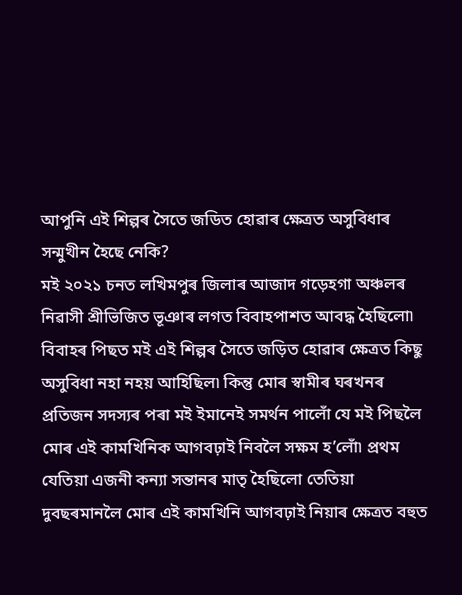আপুনি এই শিল্পৰ সৈতে জডিত হোৱাৰ ক্ষেত্রত অসুবিধাৰ সন্মুখীন হৈছে নেকি?
মই ২০২১ চনত লখিমপুৰ জিলাৰ আজাদ গড়েহগা অঞ্চলৰ নিৱাসী শ্রীভিজিত ভূঞাৰ লগত বিবাহপাশত আবদ্ধ হৈছিলো৷ বিবাহৰ পিছত মই এই শিল্পৰ সৈতে জড়িত হোৱাৰ ক্ষেত্রত কিছু অসুবিধা নহা নহয় আহিছিল৷ কিন্তু মোৰ স্বামীৰ ঘৰখনৰ প্রতিজন সদস্যৰ পৰা মই ইমানেই সমর্থন পালোঁ যে মই পিছলৈ মোৰ এই কামখিনিক আগবঢ়াই নিবলৈ সক্ষম হ’লোঁ৷ প্রথম যেতিয়া এজনী কন্যা সন্তানৰ মাতৃ হৈছিলো তেতিয়া দুবছৰমানলৈ মোৰ এই কামখিনি আগবঢ়াই নিয়াৰ ক্ষেত্রত বহুত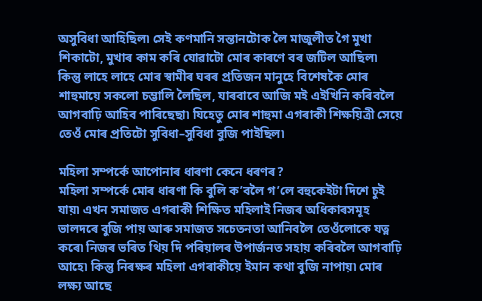অসুবিধা আহিছিল৷ সেই কণমানি সন্তানটোক লৈ মাজুলীত গৈ মুখা শিকাটো, মুখাৰ কাম কৰি যোৱাটো মোৰ কাৰণে বৰ জটিল আছিল৷ কিন্তু লাহে লাহে মোৰ স্বামীৰ ঘৰৰ প্রতিজন মানুহে বিশেষকৈ মোৰ শাহুমায়ে সকলো চম্ভালি লৈছিল, যাৰবাবে আজি মই এইখিনি কৰিবলৈ আগবাঢ়ি আহিব পাৰিছেছা৷ যিহেতু মোৰ শাহুমা এগৰাকী শিক্ষয়িত্রী সেয়ে তেওঁ মোৰ প্রতিটো সুবিধা–সুবিধা বুজি পাইছিল৷

মহিলা সম্পর্কে আপোনাৰ ধাৰণা কেনে ধৰণৰ?
মহিলা সম্পর্কে মোৰ ধাৰণা কি বুলি ক’বলৈ গ’লে বহুকেইটা দিশে চুই যায়৷ এখন সমাজত এগৰাকী শিক্ষিত মহিলাই নিজৰ অধিকাৰসমূহ ভালদৰে বুজি পায় আৰু সমাজত সচেতনতা আনিবলৈ তেওঁলোকে যত্ন কৰে৷ নিজৰ ভৰিত থিয় দি পৰিয়ালৰ উপার্জনত সহায় কৰিবলৈ আগবাঢ়ি আহে৷ কিন্তু নিৰক্ষৰ মহিলা এগৰাকীয়ে ইমান কথা বুজি নাপায়৷ মোৰ লক্ষ্য আছে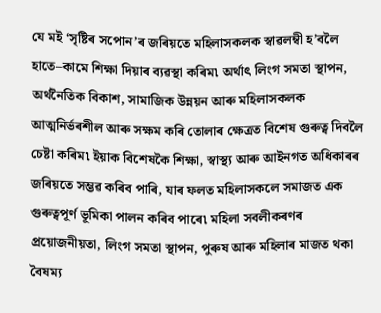যে মই ‘সৃষ্টিৰ সপোন’ৰ জৰিয়তে মহিলাসকলক স্বাৱলম্বী হ’বলৈ হাতে–কামে শিক্ষা দিয়াৰ ব্যৱস্থা কৰিম৷ অর্থাৎ লিংগ সমতা স্থাপন, অর্থনৈতিক বিকাশ, সামাজিক উন্নয়ন আৰু মহিলাসকলক আত্মনির্ভৰশীল আৰু সক্ষম কৰি তোলাৰ ক্ষেত্রত বিশেষ গুৰুত্ব দিবলৈ চেষ্টা কৰিম৷ ইয়াক বিশেষকৈ শিক্ষা, স্বাস্থ্য আৰু আইনগত অধিকাৰৰ জৰিয়তে সম্ভৱ কৰিব পাৰি, যাৰ ফলত মহিলাসকলে সমাজত এক গুৰুত্বপূর্ণ ভূমিকা পালন কৰিব পাৰে৷ মহিলা সবলীকৰণৰ প্রয়োজনীয়তা, লিংগ সমতা স্থাপন, পুৰুষ আৰু মহিলাৰ মাজত থকা বৈষম্য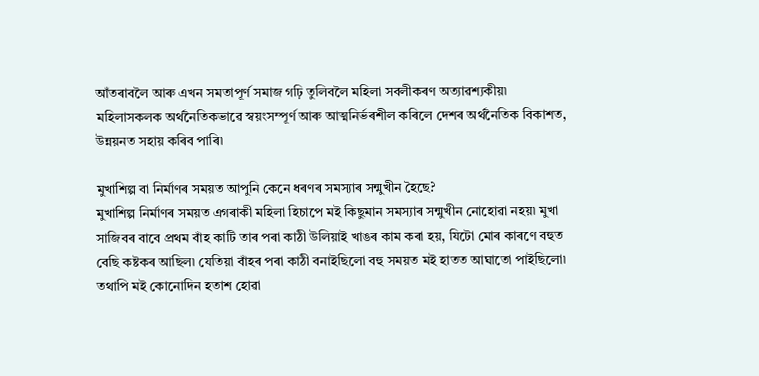আঁতৰাবলৈ আৰু এখন সমতাপূর্ণ সমাজ গঢ়ি তুলিবলৈ মহিলা সবলীকৰণ অত্যাৱশ্যকীয়৷ মহিলাসকলক অর্থনৈতিকভাৱে স্বয়ংসম্পূর্ণ আৰু আত্মনির্ভৰশীল কৰিলে দেশৰ অর্থনৈতিক বিকাশত, উন্নয়নত সহায় কৰিব পাৰি৷

মুখাশিল্প বা নির্মাণৰ সময়ত আপুনি কেনে ধৰণৰ সমস্যাৰ সন্মুখীন হৈছে?
মুখাশিল্প নির্মাণৰ সময়ত এগৰাকী মহিলা হিচাপে মই কিছুমান সমস্যাৰ সন্মুখীন নোহোৱা নহয়৷ মুখা সাজিবৰ বাবে প্রথম বাঁহ কাটি তাৰ পৰা কাঠী উলিয়াই খাঙৰ কাম কৰা হয়, যিটো মোৰ কাৰণে বহুত বেছি কষ্টকৰ আছিল৷ যেতিয়া বাঁহৰ পৰা কাঠী বনাইছিলো বহু সময়ত মই হাতত আঘাতো পাইছিলো৷ তথাপি মই কোনোদিন হতাশ হোৱা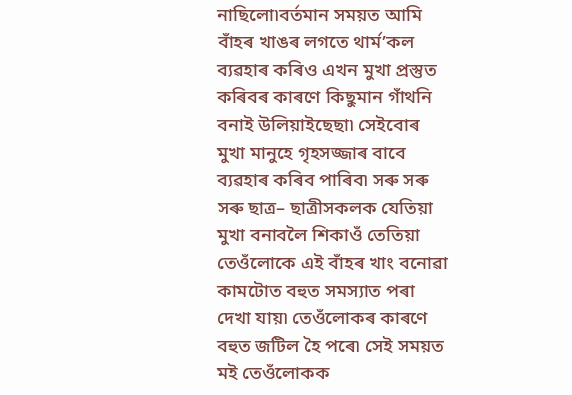নাছিলো৷বর্তমান সময়ত আমি বাঁহৰ খাঙৰ লগতে থার্ম’কল ব্যৱহাৰ কৰিও এখন মুখা প্রস্তুত কৰিবৰ কাৰণে কিছুমান গাঁথনি বনাই উলিয়াইছেছা৷ সেইবোৰ মুখা মানুহে গৃহসজ্জাৰ বাবে ব্যৱহাৰ কৰিব পাৰিব৷ সৰু সৰু সৰু ছাত্র– ছাত্রীসকলক যেতিয়া মুখা বনাবলৈ শিকাওঁ তেতিয়া তেওঁলোকে এই বাঁহৰ খাং বনোৱা কামটোত বহুত সমস্যাত পৰা দেখা যায়৷ তেওঁলোকৰ কাৰণে বহুত জটিল হৈ পৰে৷ সেই সময়ত মই তেওঁলোকক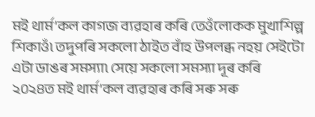মই থার্ম’কল কাগজ ব্যৱহাৰ কৰি তেওঁলোকক মুখাশিল্প শিকাওঁ৷ তদুপৰি সকলো ঠাইত বাঁহ উপলব্ধ নহয় সেইটো এটা ডাঙৰ সমস্যা৷ সেয়ে সকলো সমস্যা দূৰ কৰি ২০২৪ত মই থার্ম’কল ব্যৱহাৰ কৰি সৰু সৰু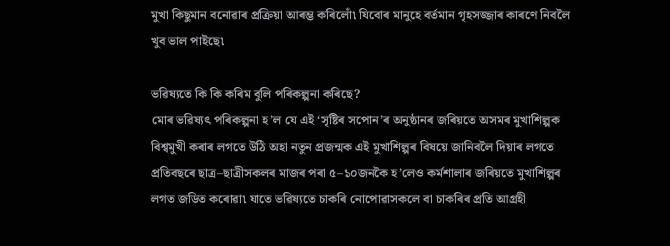মুখা কিছুমান বনোৱাৰ প্রক্রিয়া আৰম্ভ কৰিলোঁ৷ যিবোৰ মানুহে বর্তমান গৃহসজ্জাৰ কাৰণে নিবলৈ খুব ভাল পাইছে৷

ভৱিষ্যতে কি কি কৰিম বুলি পৰিকল্পনা কৰিছে?
মোৰ ভৱিষ্যৎ পৰিকল্পনা হ’ল যে এই ‘সৃষ্টিৰ সপোন’ৰ অনুষ্ঠানৰ জৰিয়তে অসমৰ মুখাশিল্পক বিশ্বমুখী কৰাৰ লগতে উঠি অহা নতুন প্রজন্মক এই মুখাশিল্পৰ বিষয়ে জানিবলৈ দিয়াৰ লগতে প্রতিবছৰে ছাত্র–ছাত্রীসকলৰ মাজৰ পৰা ৫–১০জনকৈ হ’লেও কর্মশালাৰ জৰিয়তে মুখাশিল্পৰ লগত জডিত কৰোৱা৷ যাতে ভৱিষ্যতে চাকৰি নোপোৱাসকলে বা চাকৰিৰ প্রতি আগ্রহী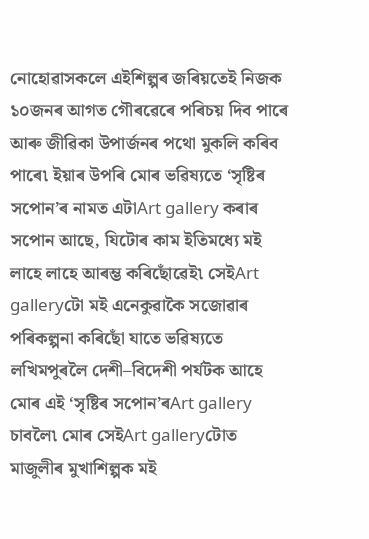নোহোৱাসকলে এইশিল্পৰ জৰিয়তেই নিজক ১০জনৰ আগত গৌৰৱেৰে পৰিচয় দিব পাৰে আৰু জীৱিকা উপার্জনৰ পথো মুকলি কৰিব পাৰে৷ ইয়াৰ উপৰি মোৰ ভৱিষ্যতে ‘সৃষ্টিৰ সপোন’ৰ নামত এটাArt gallery কৰাৰ সপোন আছে, যিটোৰ কাম ইতিমধ্যে মই লাহে লাহে আৰম্ভ কৰিছোঁৱেই৷ সেইArt galleryটো মই এনেকুৱাকৈ সজোৱাৰ পৰিকল্পনা কৰিছোঁ যাতে ভৱিষ্যতে লখিমপুৰলৈ দেশী–বিদেশী পর্যটক আহে মোৰ এই ‘সৃষ্টিৰ সপোন’ৰArt gallery চাবলৈ৷ মোৰ সেইArt galleryটোত মাজুলীৰ মুখাশিল্পক মই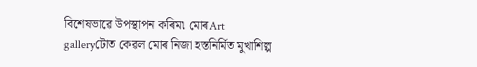বিশেষভাৱে উপস্থাপন কৰিম৷ মোৰArt galleryটোত কেৱল মোৰ নিজা হস্তনির্মিত মুখাশিল্প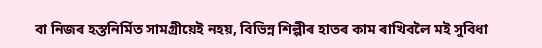বা নিজৰ হস্তনির্মিত সামগ্রীয়েই নহয়, বিভিন্ন শিল্পীৰ হাতৰ কাম ৰাখিবলৈ মই সুবিধা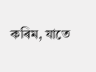কৰিম, যাতে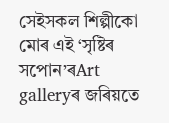সেইসকল শিল্পীকো মোৰ এই ‘সৃষ্টিৰ সপোন’ৰArt galleryৰ জৰিয়তে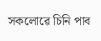সকলোৱে চিনি পাব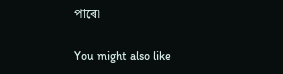পাৰে৷

You might also like